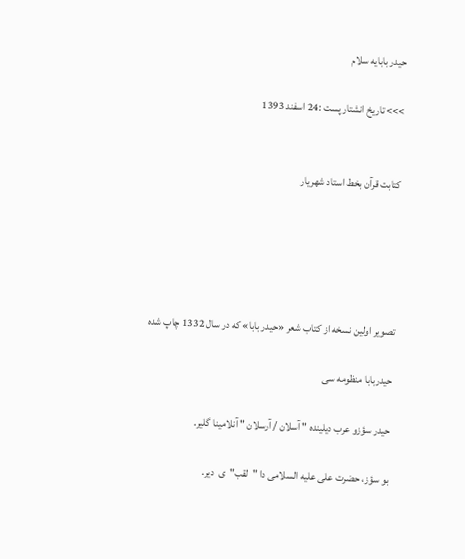حیدر بابایه سلام

>>> تاریخ انشتار پست :24 اسفند 1393


کتابت قرآن بخط استاد شهریار





تصویر اولین نسخه از کتاب شعر «حیدر بابا» که در سال 1332 چاپ شده

حیدربابا منظومه سی

حیدر سؤزو عرب دیلینده " آسلان / آرسلان " آنلامینا گلیر.

بو سؤز، حضرت علی علیه السلامی دا "لقب"ی  دیر.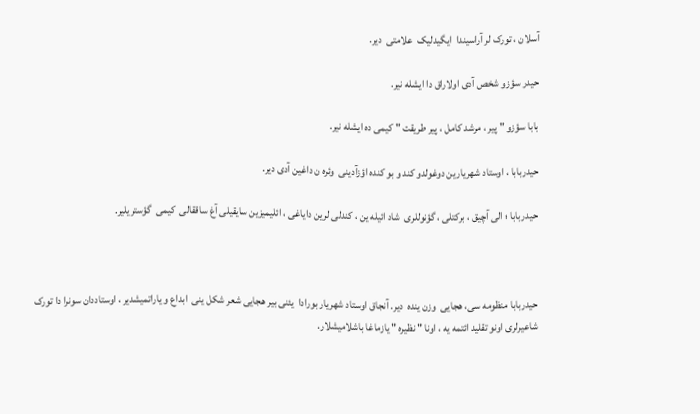آسلان ، تورک لر آراسیندا  ایگیدلیک  علامتی  دیر.

حیدر سؤزو شخص آدی اولاراق دا ایشله نیر.

بابا سؤزو " پیر ، مرشد کامل ، پیر طریقت " کیمی ده ایشله نیر.

حیدربابا ، اوستاد شهریارین دوغولدو کند و بو کنده اؤزآدینی  وئره ن داغین آدی دیر.

حیدربابا ؛ الی آچیق ، برکتلی ، گؤنوللری  شاد ائیله ین ، کندلی لرین دایاغی ، ائلیمیزین سایقیلی آغ ساققالی  کیمی  گؤستریلیر.



حیدربابا منظومه سی، هجایی  وزن ینده  دیر. آنجاق اوستاد شهریار بورادا  یئنی بیر هجایی شعر شکل ینی  ابداع و یاراتمیشدیر ، اوستاددان سونرا دا تورک  شاعیرلری اونو تقلید ائتمه یه ، اونا " نظیره " یازماغا باشلامیشلار.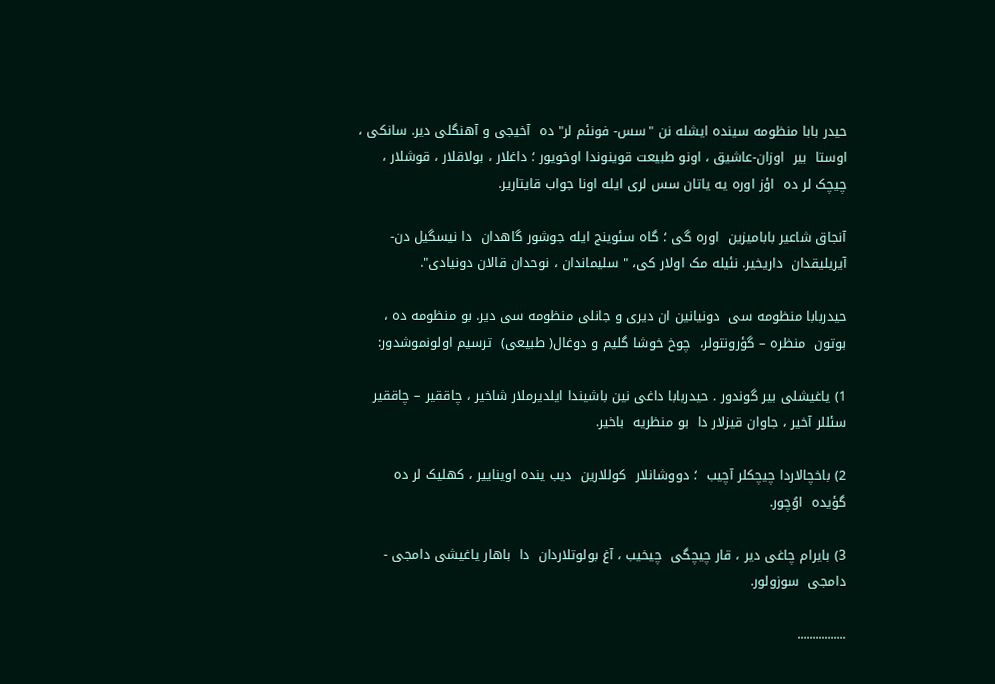حیدر بابا منظومه سینده ایشله نن "سس- فونئم لر" ده  آخیجی و آهنگلی دیر. سانکی ، اوستا  بیر  اوزان-عاشیق ، اونو طبیعت قوینوندا اوخویور ؛ داغلار ، بولاقلار ، قوشلار ، چیچک لر ده  اؤز اوره یه یاتان سس لری ایله اونا جواب قایتاریر.

آنجاق شاعیر بابامیزین  اوره گی ؛ گاه سئوینج ایله جوشور گاهدان  دا نیسگیل دن- آیریلیقدان  داریخیر. نئیله مک اولار کی، " سلیماندان ، نوحدان قالان دونیادی".

حیدربابا منظومه سی  دونیانین ان دیری و جانلی منظومه سی دیر. بو منظومه ده ، بوتون  منظره – گؤرونتولر،  چوخ خوشا گلیم و دوغال( طبیعی)  ترسیم اولونموشدور:

1) یاغیشلی بیر گوندور . حیدربابا داغی نین باشیندا ایلدیرملار شاخیر ، چاققیر – چاققیر سئللر آخیر ، جاوان قیزلار دا  بو منظریه  باخیر.

2) باخچالاردا چیچکلر آچیب  ؛ دووشانلار  کوللارین  دیب ینده اویناییر ، کهلیک لر ده  گؤیده  اوُچور.

3) بایرام چاغی دیر ، قار چیچگی  چیخیب ، آغ بولوتلاردان  دا  باهار یاغیشی دامجی - دامجی  سوزولور.

................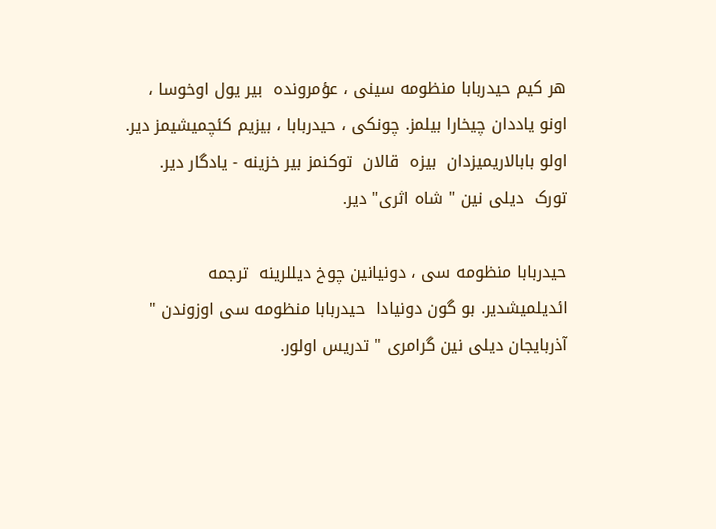هر کیم حیدربابا منظومه سینی ، عؤمرونده  بیر یول اوخوسا ، اونو یاددان چیخارا بیلمز. چونکی ، حیدربابا ، بیزیم کئچمیشیمز دیر. اولو بابالاریمیزدان  بیزه  قالان  توکنمز بیر خزینه - یادگار دیر. تورک  دیلی نین " شاه اثری" دیر.

حیدربابا منظومه سی ، دونیانین چوخ دیللرینه  ترجمه ائدیلمیشدیر. بو گون دونیادا  حیدربابا منظومه سی اوزوندن " آذربایجان دیلی نین گرامری " تدریس اولور.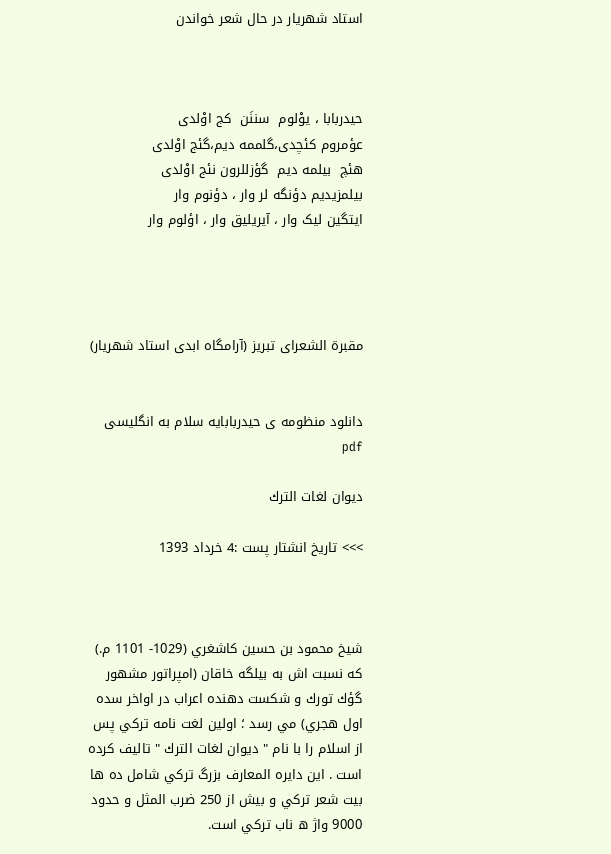استاد شهریار در حال شعر خواندن



حيدربابا ، يوْلوم  سننَن  کج اوْلدى
عؤمروم کئچدى،گلممه ديم،گئج اوْلدى
هئچ  بيلمه ديم  گؤزللرون نئج اوْلدى
بيلمزيديم دؤنگه لر وار ،‌ دؤنوم وار
ايتگين ليک وار ، آيريليق وار ، اؤلوم وار




مقبرة الشعرای تبریز (آرامگاه ابدی استاد شهریار)


دانلود منظومه ی حیدربابایه سلام به انگلیسی pdf

ديوان لغات الترك

>>> تاریخ انشتار پست :4 خرداد 1393



شيخ محمود بن حسين كاشغري (1029- 1101 م.) كه نسبت اش به بيلگه خاقان (امپراتور مشهور گؤك تورك و شكست دهنده اعراب در اواخر سده اول هجري) مي رسد ؛ اولين لغت نامه تركي پس از اسلام را با نام " ديوان لغات الترك " تاليف كرده است . اين دايره المعارف بزرگ تركي شامل ده ها بيت شعر تركي و بيش از 250 ضرب المثل و حدود 9000 واژ ه ناب تركي است.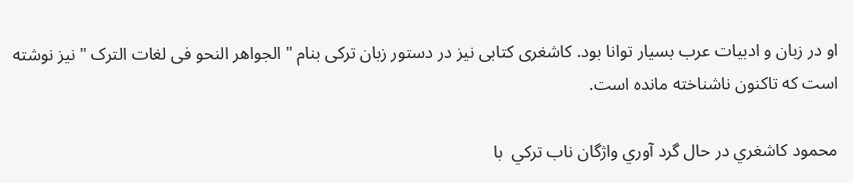او در زبان و ادبیات عرب بسیار توانا بود. کاشغری کتابی نیز در دستور زبان ترکی بنام " الجواهر النحو فی لغات الترک " نیز نوشته است که تاکنون ناشناخته مانده است.

محمود كاشغري در حال گرد آوري واژگان ناب تركي  با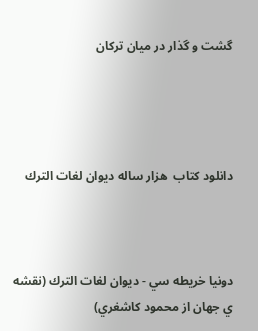گشت و گذار در ميان تركان




دانلود كتاب  هزار ساله ديوان لغات الترك



دونيا خريطه سي - ديوان لغات الترك (نقشه ي جهان از محمود كاشغري)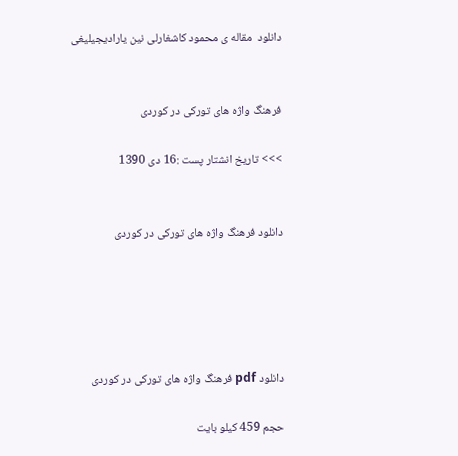دانلود  مقاله ی محمود کاشغارلی نین یارادیجیلیغی


فرهنگ واژه های تورکی در کوردی

>>> تاریخ انشتار پست :16 دی 1390


دانلود فرهنگ واژه های تورکی در کوردی





دانلود pdf فرهنگ واژه های تورکی در کوردی

حجم 459 کیلو بایت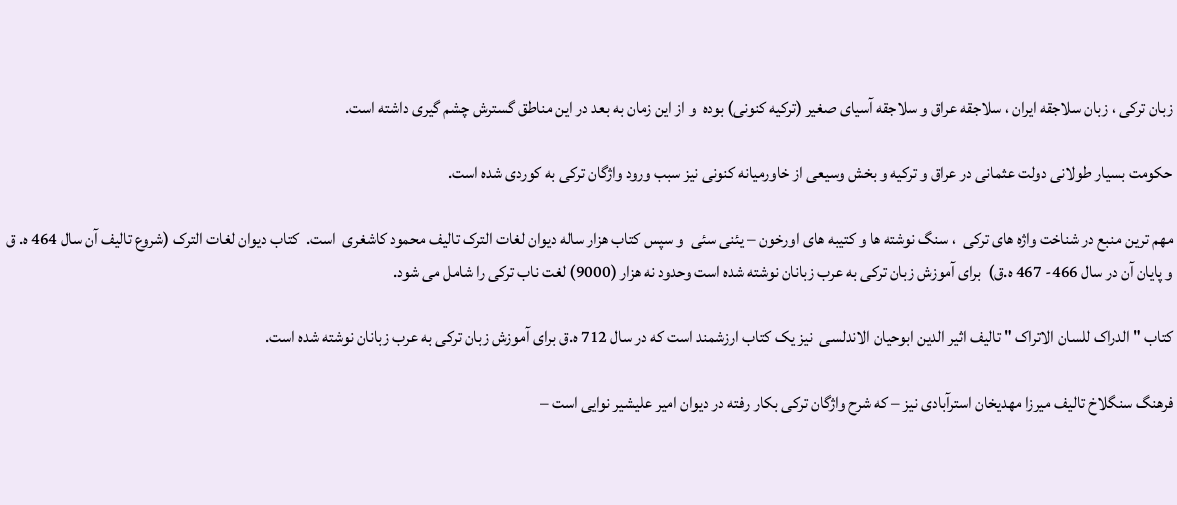زبان ترکی ، زبان سلاجقه ایران ، سلاجقه عراق و سلاجقه آسیای صغیر (ترکیه کنونی) بوده  و از این زمان به بعد در این مناطق گسترش چشم گیری داشته است.

حکومت بسیار طولانی دولت عثمانی در عراق و ترکیه و بخش وسیعی از خاورمیانه کنونی نیز سبب ورود واژگان ترکی به کوردی شده است.

مهم ترین منبع در شناخت واژه های ترکی  ، سنگ نوشته ها و کتیبه های اورخون – یئنی سئی  و سپس کتاب هزار ساله دیوان لغات الترک تالیف محمود کاشغری  است.  کتاب دیوان لغات الترک (شروع تالیف آن سال 464 ه. ق  و پایان آن در سال 466- 467 ه.ق)  برای آموزش زبان ترکی به عرب زبانان نوشته شده است وحدود نه هزار (9000) لغت ناب ترکی را شامل می شود.

کتاب " الدراک للسان الاتراک " تالیف اثیر الدین ابوحیان الاندلسی  نیز یک کتاب ارزشمند است که در سال 712 ه.ق برای آموزش زبان ترکی به عرب زبانان نوشته شده است.

فرهنگ سنگلاخ تالیف میرزا مهدیخان استرآبادی نیز – که شرح واژگان ترکی بکار رفته در دیوان امیر علیشیر نوایی است –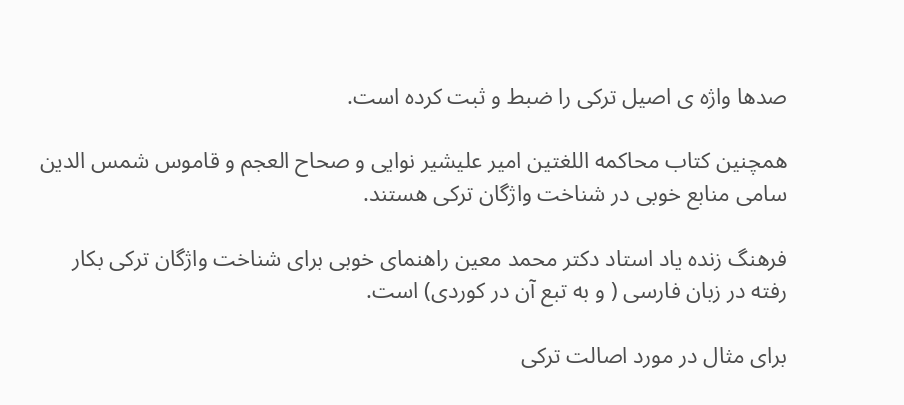صدها واژه ی اصیل ترکی را ضبط و ثبت کرده است.

همچنین کتاب محاکمه اللغتین امیر علیشیر نوایی و صحاح العجم و قاموس شمس الدین سامی منابع خوبی در شناخت واژگان ترکی هستند.

فرهنگ زنده یاد استاد دکتر محمد معین راهنمای خوبی برای شناخت واژگان ترکی بکار رفته در زبان فارسی ( و به تبع آن در کوردی) است.

برای مثال در مورد اصالت ترکی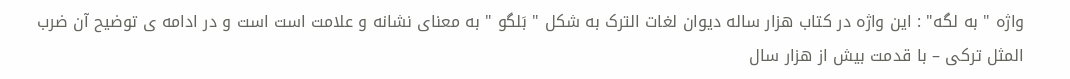واژه " به لگه" : این واژه در کتاب هزار ساله دیوان لغات الترک به شکل " بَلگو " به معنای نشانه و علامت است است و در ادامه ی توضیح آن ضرب المثل ترکی – با قدمت بیش از هزار سال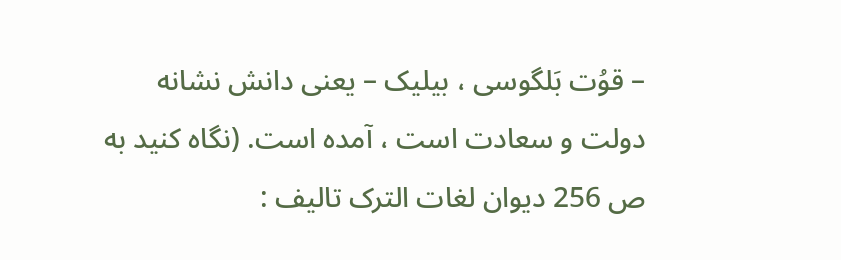– قوُت بَلگوسی ، بیلیک – یعنی دانش نشانه دولت و سعادت است ، آمده است. (نگاه کنید به ص 256 دیوان لغات الترک تالیف :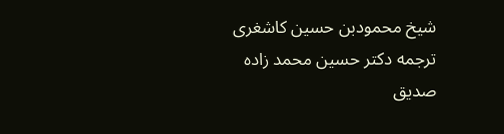شیخ محمودبن حسین کاشغری ترجمه دکتر حسین محمد زاده صدیق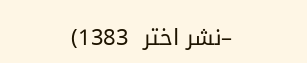–نشر اختر  1383)